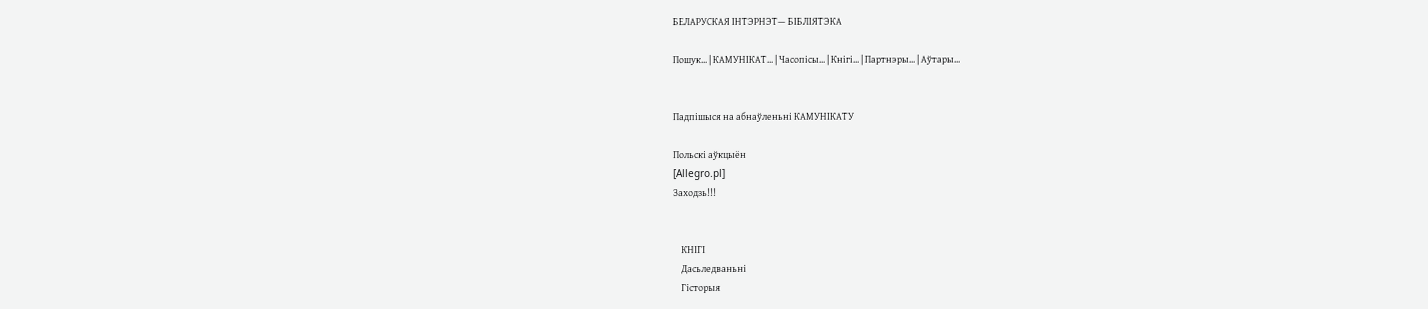БЕЛАРУСКАЯ ІНТЭРНЭТ— БІБЛІЯТЭКА

Пошук... | КАМУНІКАТ... | Часопісы... | Кнігі... | Партнэры... | Аўтары...


Падпішыся на абнаўленьні КАМУНІКАТУ

Польскі аўкцыён
[Allegro.pl]
Заходзь!!!


    КНІГІ
    Дасьледваньні
    Гісторыя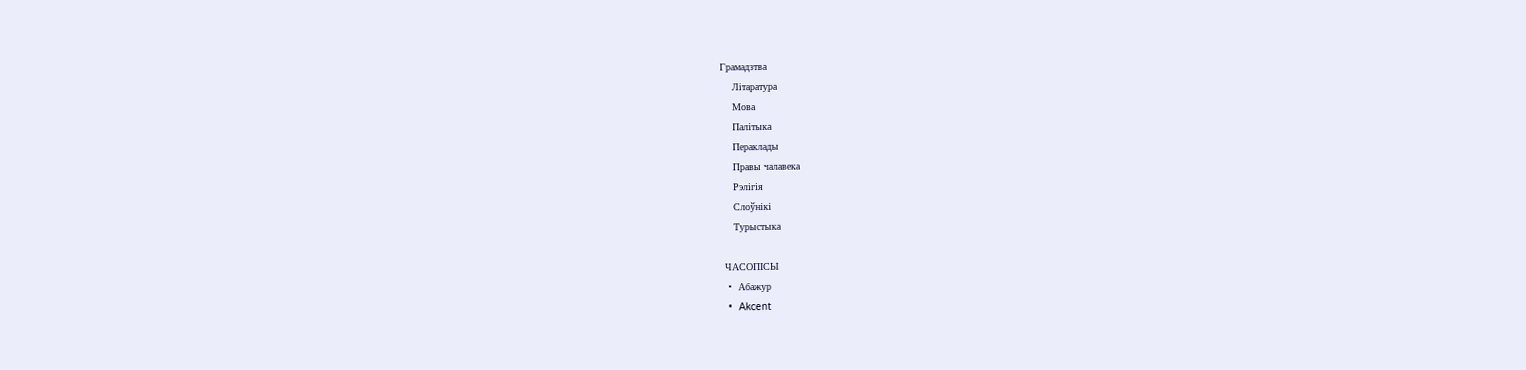Грамадзтва
    Літаратура
    Мова
    Палітыка
    Пераклады
    Правы чалавека
    Рэлігія
    Слоўнікі
    Турыстыка

 ЧАСОПІСЫ
  •  Абажур
  •  Akcent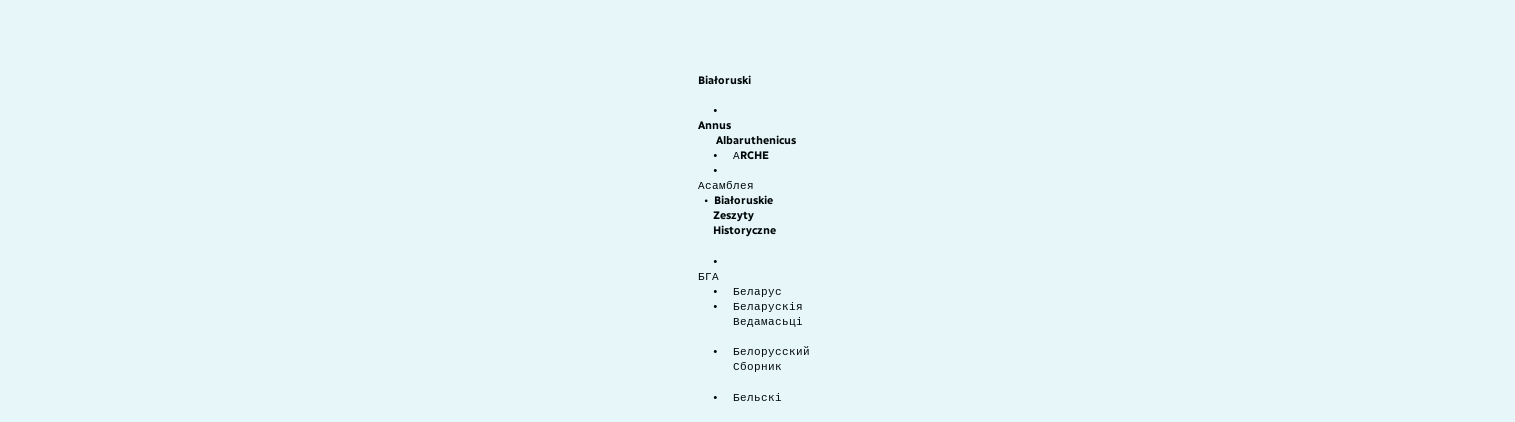Białoruski

  •
Annus
      Albaruthenicus
  •  АRCHE
  •
Асамблея
  •  Białoruskie
     Zeszyty
     Historyczne

  •
БГА
  •  Беларус
  •  Беларускія
     Ведамасьці

  •  Белорусский
     Сборник

  •  Бельскі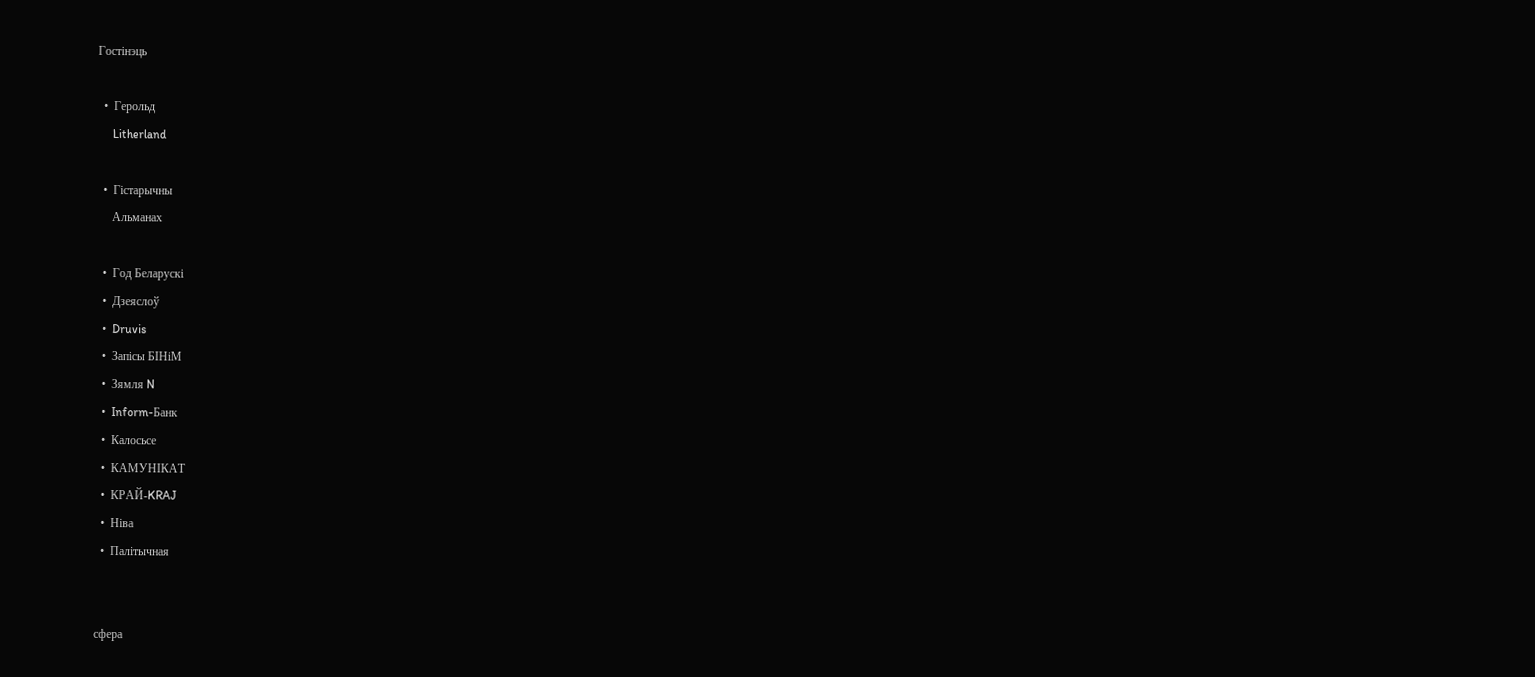Гостінэць

  •  Герольд
     Litherland

  •  Гістарычны
     Альманах

  •  Год Беларускі
  •  Дзеяслоў
  •  Druvis
  •  Запісы БІНіМ
  •  Зямля N
  •  Inform-Банк
  •  Калосьсе
  •  КАМУНІКАТ
  •  КРАЙ-KRAJ
  •  Ніва
  •  Палітычная


сфера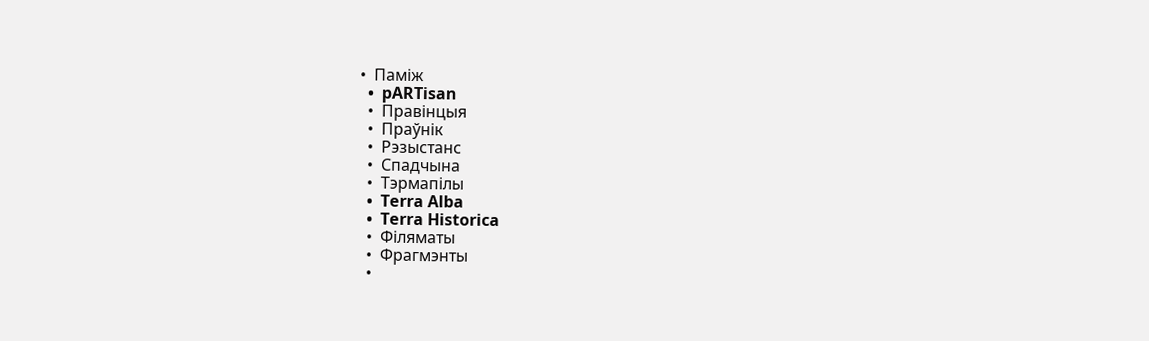•  Паміж
  •  pARTisan
  •  Правінцыя
  •  Праўнік
  •  Рэзыстанс
  •  Спадчына
  •  Тэрмапілы
  •  Terra Alba
  •  Terra Historica
  •  Філяматы
  •  Фрагмэнты
  •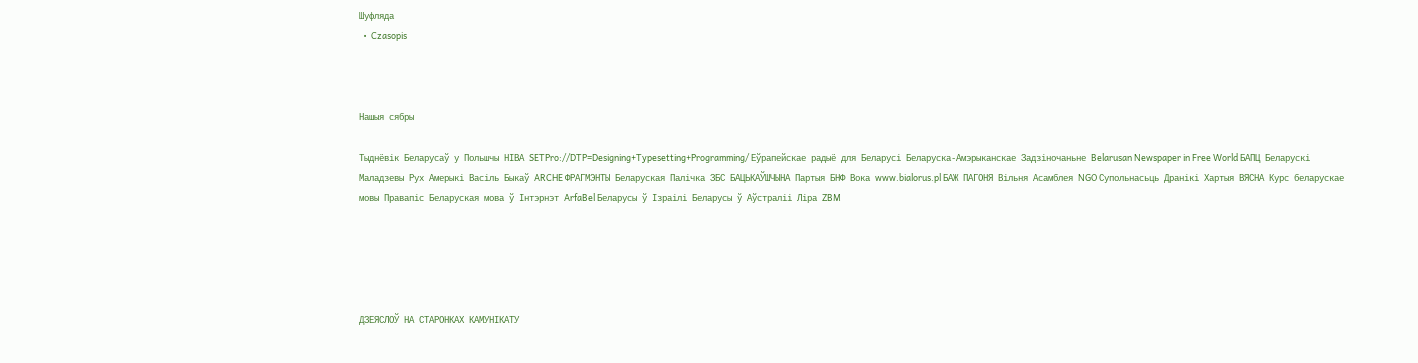Шуфляда
  •  Czasopis



Нашыя сябры

Тыднёвік Беларусаў у Польшчы НІВА SETPro://DTP=Designing+Typesetting+Programming/ Еўрапейскае радыё для Беларусі Беларуска-Амэрыканскае Задзіночаньне Belarusan Newspaper in Free World БАПЦ Беларускі Маладзевы Рух Амерыкі Васіль Быкаў ARCHE ФРАГМЭНТЫ Беларуская Палічка ЗБС БАЦЬКАЎШЧЫНА Партыя БНФ Вока www.bialorus.pl БАЖ ПАГОНЯ Вiльня Асамблея NGO Супольнасьць Дранiкi Хартыя ВЯСНА Курс беларускае мовы Правапіс Беларуская мова ў Інтэрнэт ArfaBel Беларусы ў Ізраілі Беларусы ў Аўстраліі Ліра ZBM





ДЗЕЯСЛОЎ НА СТАРОНКАХ КАМУНІКАТУ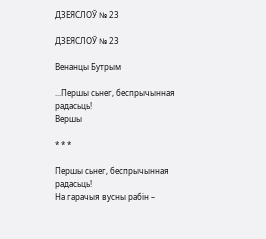ДЗЕЯСЛОЎ № 23

ДЗЕЯСЛОЎ № 23

Венанцы Бутрым

...Першы сьнег, беспрычынная радасьць!
Вершы

* * *

Першы сьнег, беспрычынная радасьць!
На гарачыя вусны рабiн –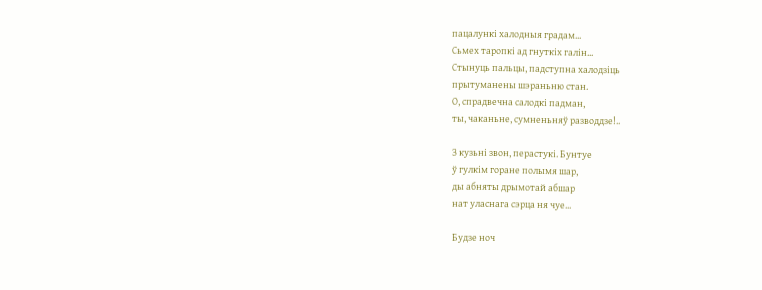пацалункi халодныя градам...
Сьмех таропкi ад гнуткiх галiн...
Стынуць пальцы, падступна халодзiць
прытуманены шэраньню стан.
О, спрадвечна салодкi падман,
ты, чаканьне, сумненьняў разводдзе!..

З кузьнi звон, перастукi. Бунтуе
ў гулкiм горане полымя шар,
ды абняты дрымотай абшар
нат уласнага сэрца ня чуе...

Будзе ноч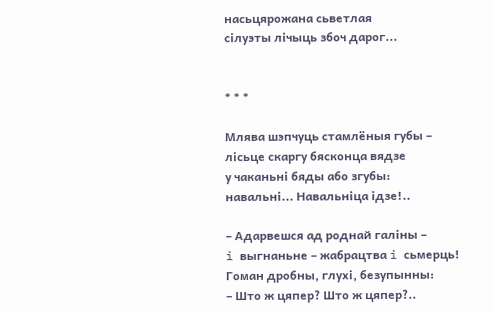насьцярожана сьветлая
сiлуэты лiчыць збоч дарог...


* * *

Млява шэпчуць стамлёныя губы –
лiсьце скаргу бясконца вядзе
у чаканьнi бяды або згубы:
навальні... Навальніца ідзе!..

– Адарвешся ад роднай галiны –
i выгнаньне – жабрацтва i сьмерць!
Гоман дробны, глухi, безупынны:
– Што ж цяпер? Што ж цяпер?..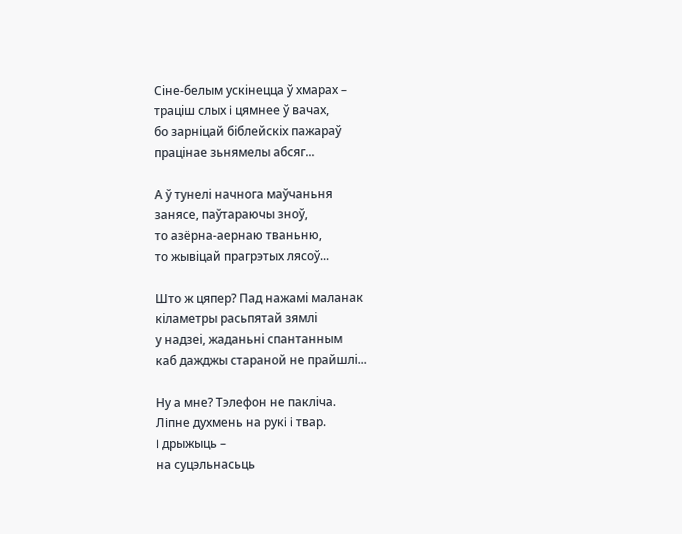Сiне-белым ускiнецца ў хмарах –
трацiш слых i цямнее ў вачах,
бо зарнiцай бiблейскiх пажараў
працiнае зьнямелы абсяг...

А ў тунелi начнога маўчаньня
занясе, паўтараючы зноў,
то азёрна-аернаю тваньню,
то жывiцай прагрэтых лясоў...

Што ж цяпер? Пад нажамi маланак
кiламетры расьпятай зямлi
у надзеi, жаданьнi спантанным
каб дажджы стараной не прайшлi...

Ну а мне? Тэлефон не паклiча.
Ліпне духмень на рукi i твар.
I дрыжыць –
на суцэльнасьць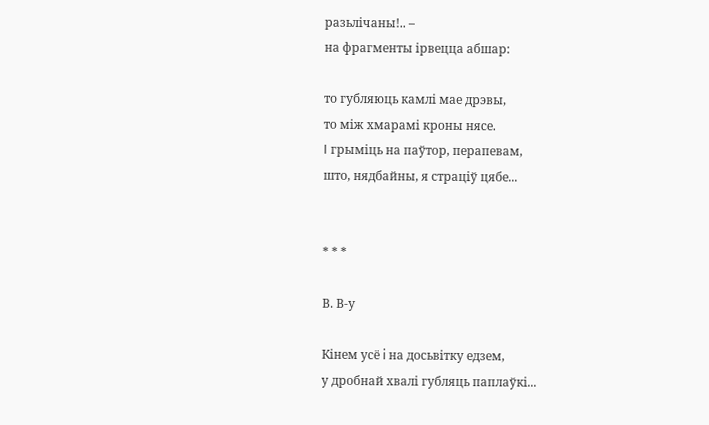разьлiчаны!.. –
на фрагменты iрвецца абшар:

то губляюць камлi мае дрэвы,
то мiж хмарамi кроны нясе.
I грымiць на паўтор, перапевам,
што, нядбайны, я страцiў цябе...


* * *

В. В-у

Кiнем усё i на досьвiтку едзем,
у дробнай хвалi губляць паплаўкi...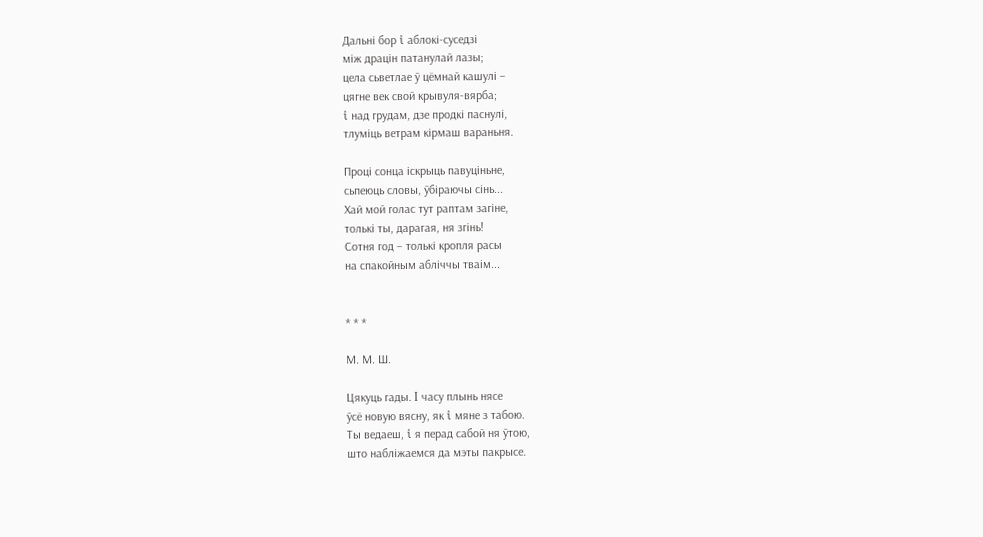Дальнi бор i аблокi-суседзi
мiж драцiн патанулай лазы;
цела сьветлае ў цёмнай кашулi –
цягне век свой крывуля-вярба;
i над грудам, дзе продкi паснулi,
тлумiць ветрам кiрмаш вараньня.

Процi сонца iскрыць павуцiньне,
сьпеюць словы, ўбiраючы сiнь...
Хай мой голас тут раптам загiне,
толькi ты, дарагая, ня згiнь!
Сотня год – толькi кропля расы
на спакойным аблiччы тваiм...


* * *

М. М. Ш.

Цякуць гады. I часу плынь нясе
ўсё новую вясну, як i мяне з табою.
Ты ведаеш, i я перад сабой ня ўтою,
што наблiжаемся да мэты пакрысе.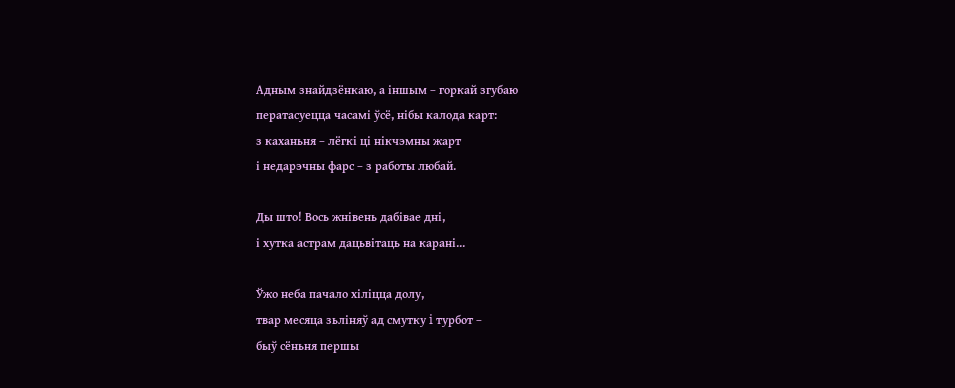Адным знайдзёнкаю, а iншым – горкай згубаю
ператасуецца часамi ўсё, нiбы калода карт:
з каханьня – лёгкi цi нiкчэмны жарт
і недарэчны фарс – з работы любай.

Ды што! Вось жнiвень дабiвае днi,
і хутка астрам дацьвiтаць на каранi...

Ўжо неба пачало хiлiцца долу,
твар месяца зьлiняў ад смутку i турбот –
быў сёньня першы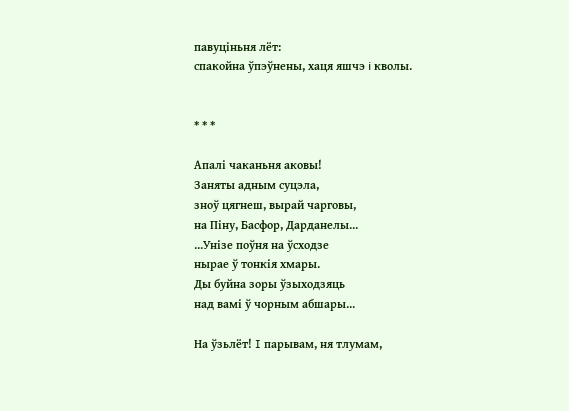павуцiньня лёт:
спакойна ўпэўнены, хаця яшчэ i кволы.


* * *

Апалi чаканьня аковы!
Заняты адным суцэла,
зноў цягнеш, вырай чарговы,
на Пiну, Басфор, Дарданелы...
...Унiзе поўня на ўсходзе
нырае ў тонкiя хмары.
Ды буйна зоры ўзыходзяць
над вамi ў чорным абшары...

На ўзьлёт! I парывам, ня тлумам,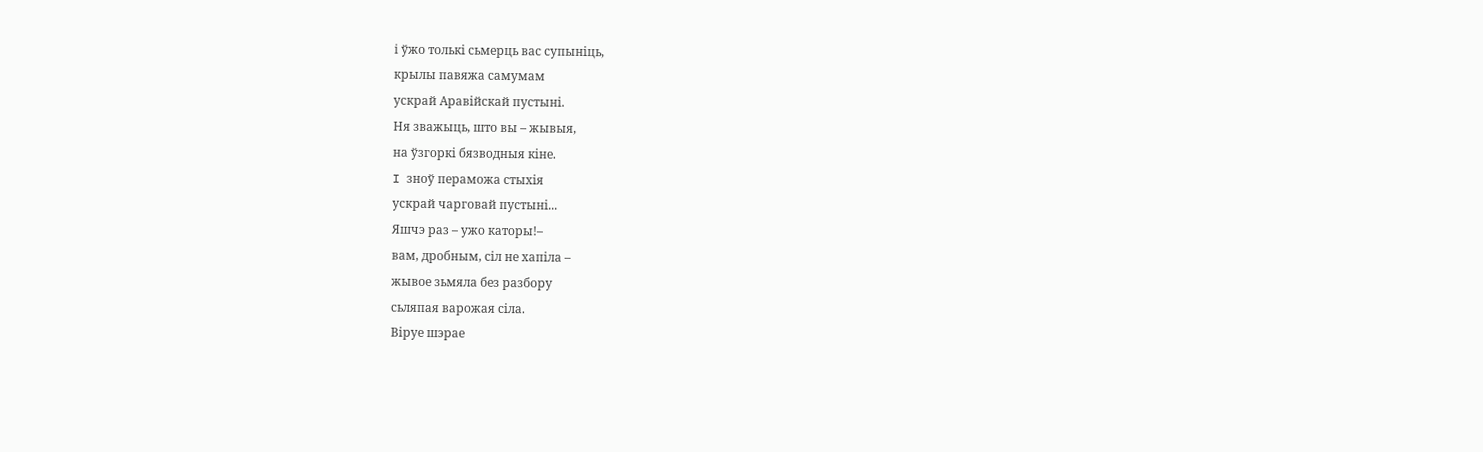і ўжо толькi сьмерць вас супынiць,
крылы павяжа самумам
ускрай Аравiйскай пустынi.
Ня зважыць, што вы – жывыя,
на ўзгоркi бязводныя кiне.
I зноў пераможа стыхiя
ускрай чарговай пустынi...
Яшчэ раз – ужо каторы!–
вам, дробным, сiл не хапiла –
жывое зьмяла без разбору
сьляпая варожая сiла.
Вiруе шэрае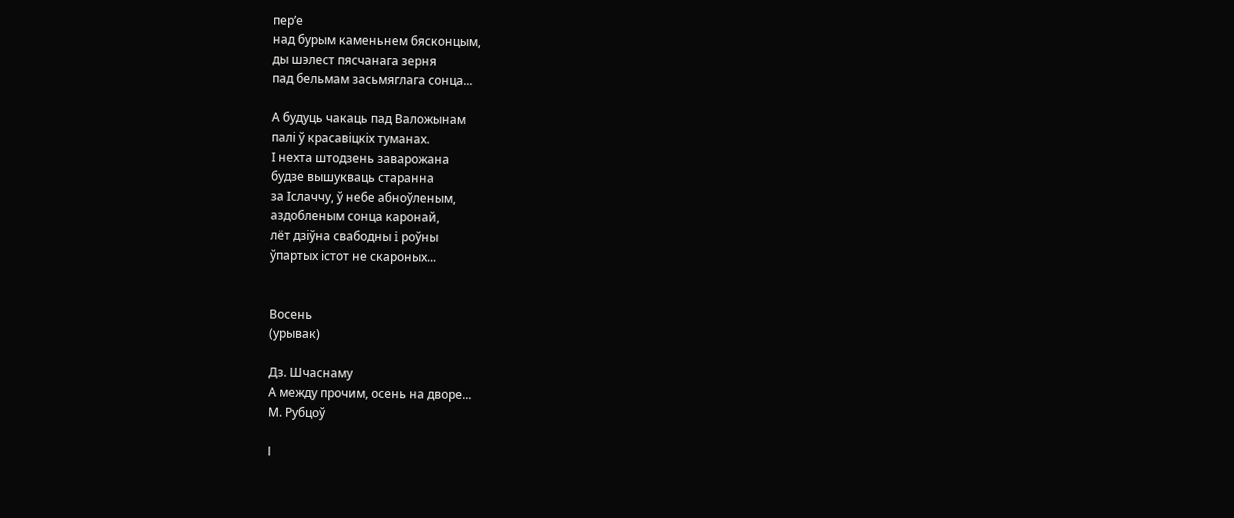пер’е
над бурым каменьнем бясконцым,
ды шэлест пясчанага зерня
пад бельмам засьмяглага сонца...

А будуць чакаць пад Валожынам
палi ў красавiцкiх туманах.
I нехта штодзень заварожана
будзе вышукваць старанна
за Iслаччу, ў небе абноўленым,
аздобленым сонца каронай,
лёт дзiўна свабодны i роўны
ўпартых iстот не скароных...


Восень
(урывак)

Дз. Шчаснаму
А между прочим, осень на дворе...
М. Рубцоў

І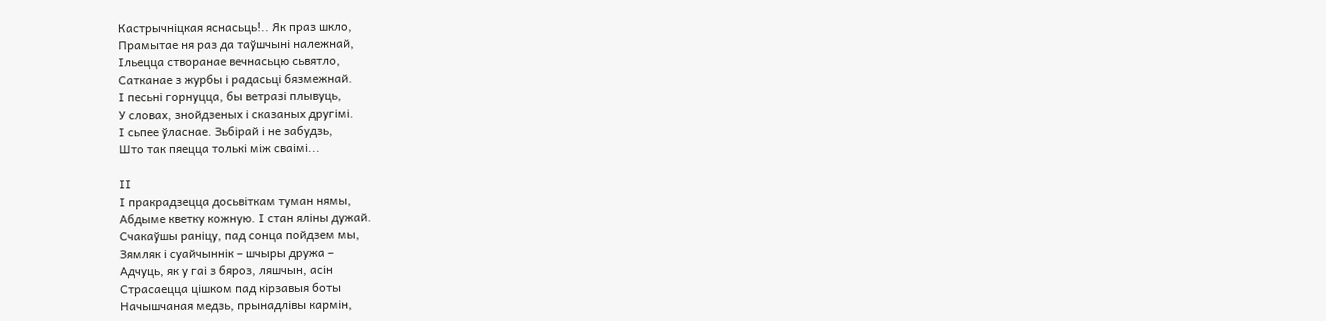Кастрычніцкая яснасьць!.. Як праз шкло,
Прамытае ня раз да таўшчыні належнай,
Ільецца створанае вечнасьцю сьвятло,
Сатканае з журбы і радасьці бязмежнай.
І песьні горнуцца, бы ветразі плывуць,
У словах, знойдзеных і сказаных другімі.
І сьпее ўласнае. Зьбірай і не забудзь,
Што так пяецца толькі між сваімі...

ІІ
І пракрадзецца досьвіткам туман нямы,
Абдыме кветку кожную. І стан яліны дужай.
Счакаўшы раніцу, пад сонца пойдзем мы,
Зямляк і суайчыннік – шчыры дружа –
Адчуць, як у гаі з бяроз, ляшчын, асін
Страсаецца цішком пад кірзавыя боты
Начышчаная медзь, прынадлівы кармін,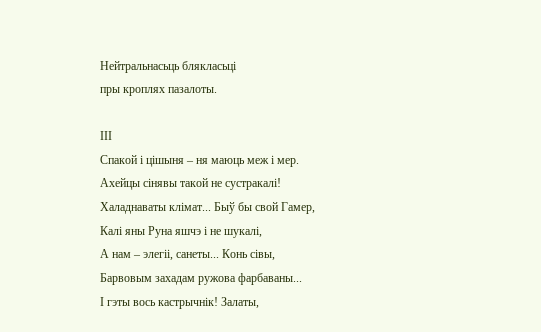Нейтральнасьць блякласьці
пры кроплях пазалоты.

ІІІ
Спакой і цішыня – ня маюць меж і мер.
Ахейцы сінявы такой не сустракалі!
Халаднаваты клімат... Быў бы свой Гамер,
Калі яны Руна яшчэ і не шукалі,
А нам – элегіі, санеты... Конь сівы,
Барвовым захадам ружова фарбаваны...
І гэты вось кастрычнік! Залаты,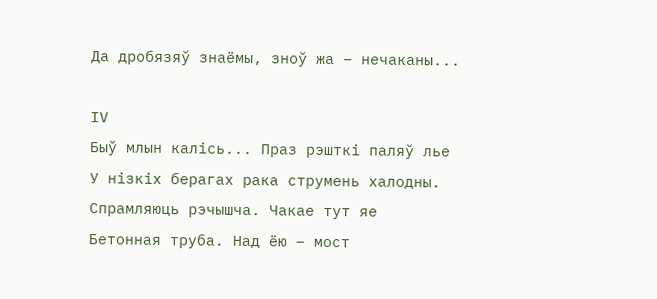Да дробязяў знаёмы, зноў жа – нечаканы...

ІV
Быў млын калісь... Праз рэшткі паляў лье
У нізкіх берагах рака струмень халодны.
Спрамляюць рэчышча. Чакае тут яе
Бетонная труба. Над ёю – мост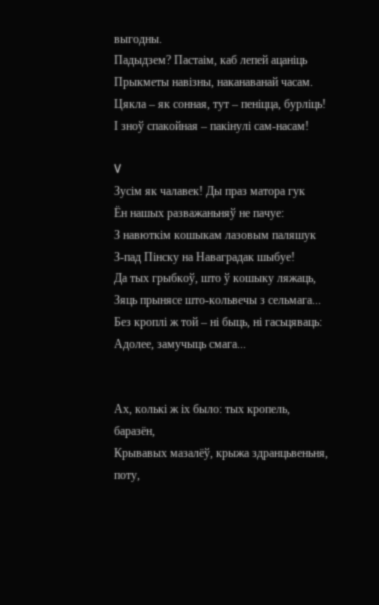выгодны.
Падыдзем? Пастаім, каб лепей ацаніць
Прыкметы навізны, наканаванай часам.
Цякла – як сонная, тут – пеніцца, бурліць!
І зноў спакойная – пакінулі сам-насам!

V
Зусім як чалавек! Ды праз матора гук
Ён нашых разважаньняў не пачуе:
З навюткім кошыкам лазовым паляшук
З-пад Пінску на Наваградак шыбуе!
Да тых грыбкоў, што ў кошыку ляжаць,
Зяць прынясе што-кольвечы з сельмага...
Без кроплі ж той – ні быць, ні гасьцяваць:
Адолее, замучыць смага...


Ах, колькі ж іх было: тых кропель, баразён,
Крывавых мазалёў, крыжа здранцьвеньня, поту,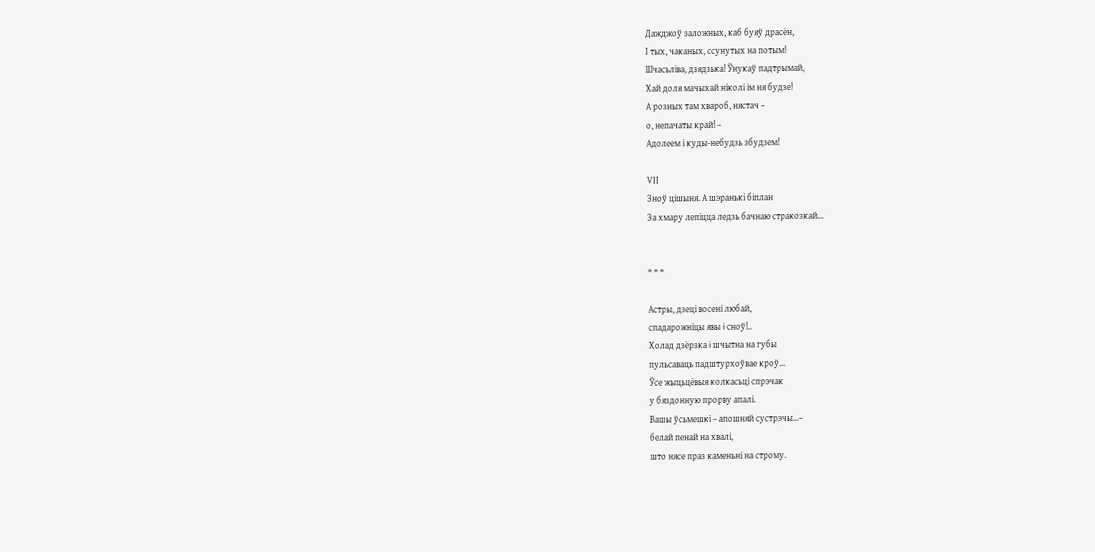Дажджоў заложных, каб буяў драсён,
І тых, чаканых, ссунутых на потым!
Шчасьліва, дзядзька! Ўнукаў падтрымай,
Хай доля мачыхай ніколі ім ня будзе!
А розных там хвароб, нястач –
о, непачаты край! –
Адолеем і куды-небудзь збудзем!

VІІ
Зноў цішыня. А шэранькі біплан
За хмару лепіцца ледзь бачнаю стракозкай...


* * *

Астры, дзецi восенi любай,
спадарожнiцы явы i сноў!..
Холад дзёрзка i шчытна на губы
пульсаваць падштурхоўвае кроў...
Ўсе жыцьцёвыя колкасьцi спрэчак
у бяздонную прорву апалi.
Вашы ўсьмешкi – апошняй сустрэчы...–
белай пенай на хвалi,
што нясе праз каменьнi на строму.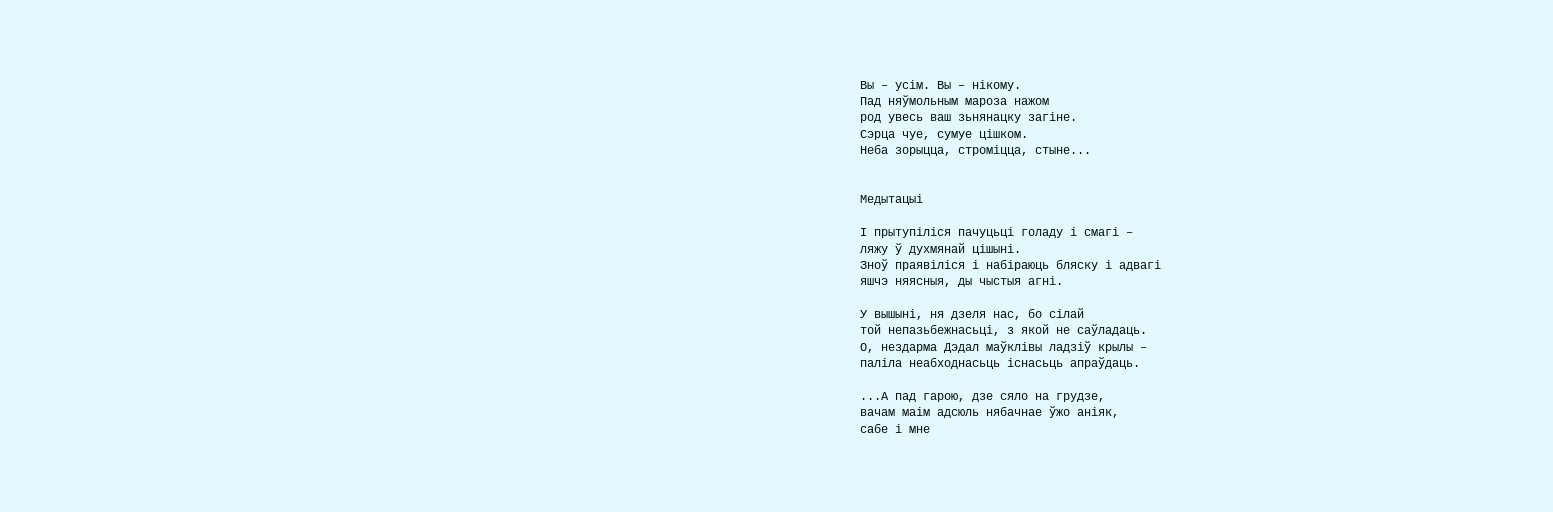Вы – усiм. Вы – нiкому.
Пад няўмольным мароза нажом
род увесь ваш зьнянацку загiне.
Сэрца чуе, сумуе цiшком.
Неба зорыцца, стромiцца, стыне...


Медытацыі

І прытупіліся пачуцьці голаду і смагі –
ляжу ў духмянай цішыні.
Зноў праявіліся і набіраюць бляску і адвагі
яшчэ няясныя, ды чыстыя агні.

У вышыні, ня дзеля нас, бо сілай
той непазьбежнасьці, з якой не саўладаць.
О, нездарма Дэдал маўклівы ладзіў крылы –
паліла неабходнасьць існасьць апраўдаць.

...А пад гарою, дзе сяло на грудзе,
вачам маім адсюль нябачнае ўжо аніяк,
сабе і мне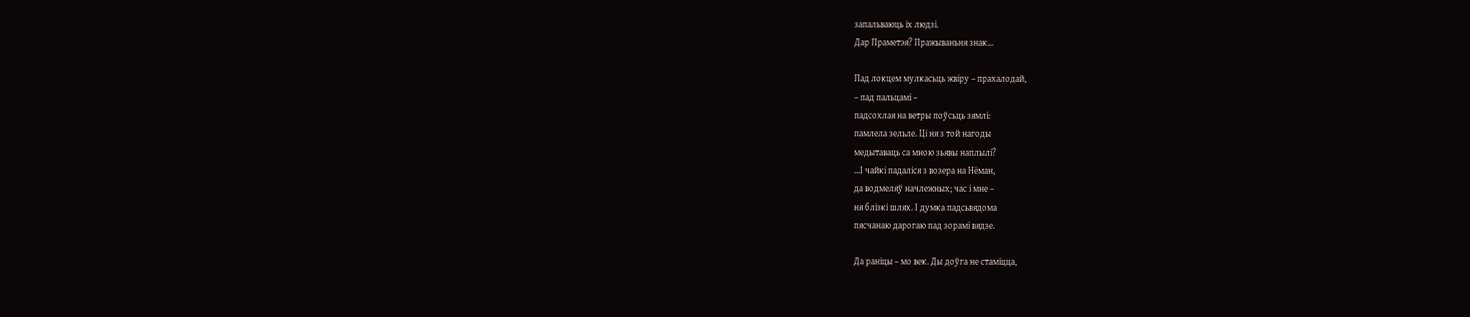запальваюць іх людзі.
Дар Праметэя? Пражываньня знак...

Пад локцем мулкасьць жвіру – прахалодай,
– пад пальцамі –
падсохлая на ветры поўсьць зямлі:
памлела зельле. Ці ня з той нагоды
медытаваць са мною зьявы наплылі?
...І чайкі падаліся з возера на Нёман,
да водмеляў начлежных; час і мне –
ня блізкі шлях. І думка падсьвядома
пясчанаю дарогаю пад зорамі вядзе.

Да раніцы – мо век. Ды доўга не стаміцца,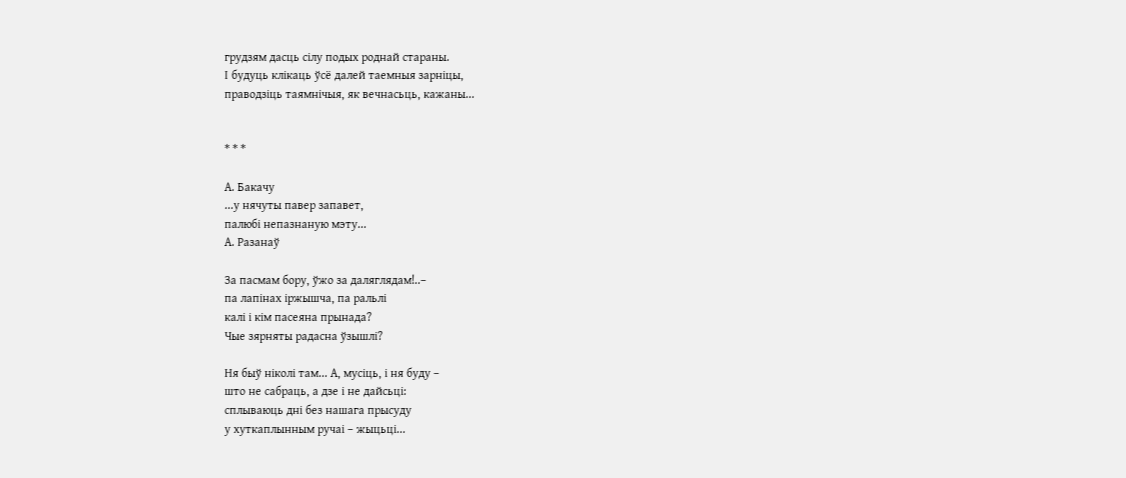грудзям дасць сілу подых роднай стараны.
І будуць клікаць ўсё далей таемныя зарніцы,
праводзіць таямнічыя, як вечнасьць, кажаны...


* * *

А. Бакачу
...у нячуты павер запавет,
палюбі непазнаную мэту...
А. Разанаў

За пасмам бору, ўжо за даляглядам!..–
па лапінах іржышча, па ральлі
калі і кім пасеяна прынада?
Чые зярняты радасна ўзышлі?

Ня быў ніколі там... А, мусіць, і ня буду –
што не сабраць, а дзе і не дайсьці:
сплываюць дні без нашага прысуду
у хуткаплынным ручаі – жыцьці...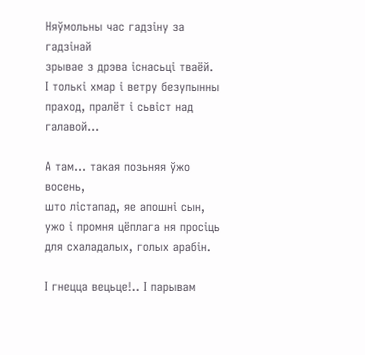Няўмольны час гадзіну за гадзінай
зрывае з дрэва існасьці тваёй.
І толькі хмар і ветру безупынны
праход, пралёт і сьвіст над галавой...

А там... такая позьняя ўжо восень,
што лістапад, яе апошні сын,
ужо і промня цёплага ня просіць
для схаладалых, голых арабін.

І гнецца вецьце!.. І парывам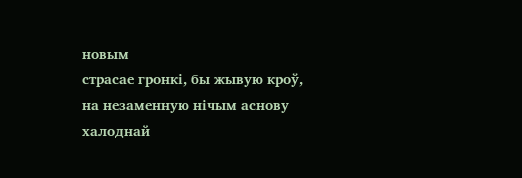новым
страсае гронкі, бы жывую кроў,
на незаменную нічым аснову
халоднай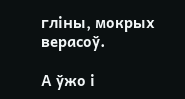гліны, мокрых верасоў.

А ўжо і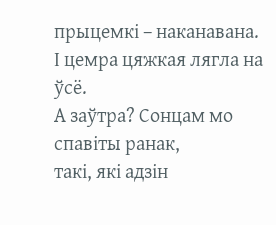прыцемкі – наканавана.
І цемра цяжкая лягла на ўсё.
А заўтра? Сонцам мо спавіты ранак,
такі, які адзін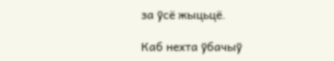за ўсё жыцьцё.

Каб нехта ўбачыў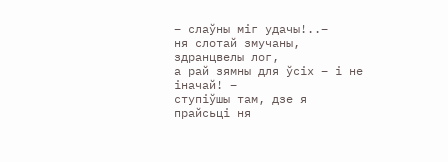– слаўны міг удачы!..–
ня слотай змучаны, здранцвелы лог,
а рай зямны для ўсіх – і не іначай! –
ступіўшы там, дзе я прайсьці ня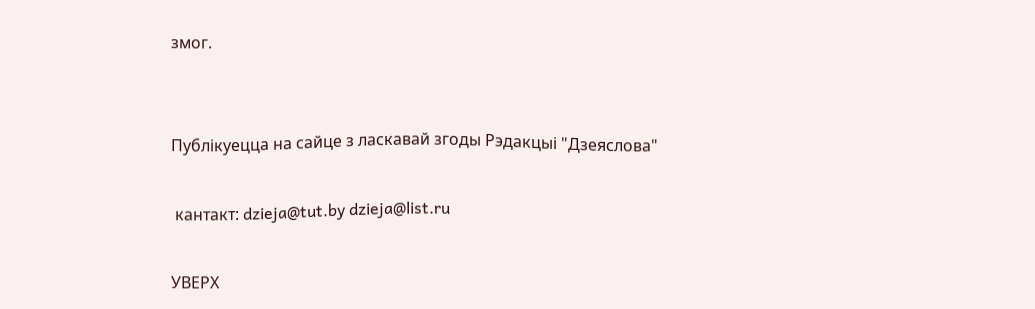змог.


Публікуецца на сайце з ласкавай згоды Рэдакцыі "Дзеяслова"

 кантакт: dzieja@tut.by dzieja@list.ru

УВЕРХ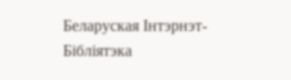Беларуская Інтэрнэт- Бібліятэка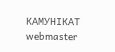КАМУНІКАТ
webmaster